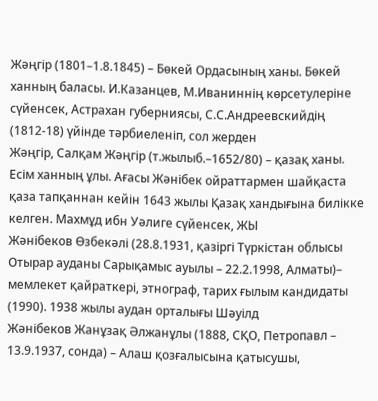Жәңгір (1801–1.8.1845) – Бөкей Ордасының ханы. Бөкей ханның баласы. И.Казанцев, М.Иваниннің көрсетулеріне сүйенсек, Астрахан губерниясы, С.С.Андреевскийдің (1812-18) үйінде тәрбиеленіп, сол жерден
Жәңгір, Салқам Жәңгір (т.жылыб.–1652/80) – қазақ ханы. Есім ханның ұлы. Ағасы Жәнібек ойраттармен шайқаста қаза тапқаннан кейін 1643 жылы Қазақ хандығына билікке келген. Махмұд ибн Уәлиге сүйенсек, ЖЫ
Жәнібеков Өзбекәлі (28.8.1931, қазіргі Түркістан облысы Отырар ауданы Сарықамыс ауылы – 22.2.1998, Алматы)– мемлекет қайраткері, этнограф, тарих ғылым кандидаты (1990). 1938 жылы аудан орталығы Шәуілд
Жәнібеков Жанұзақ Әлжанұлы (1888, СҚО, Петропавл – 13.9.1937, сонда) – Алаш қозғалысына қатысушы,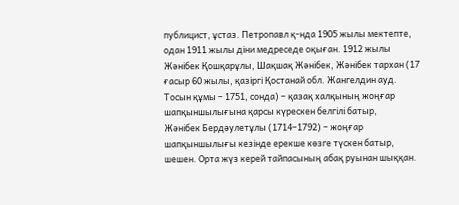публицист, ұстаз. Петропавл қ-нда 1905 жылы мектепте, одан 1911 жылы діни медреседе оқыған. 1912 жылы
Жәнібек Қошқарұлы, Шақшақ Жәнібек, Жәнібек тархан (17 ғасыр 60 жылы, қазіргі Қостанай обл. Жангелдин ауд. Тосын құмы – 1751, сонда) – қазақ халқының жоңғар шапқыншылығына қарсы күрескен белгілі батыр,
Жәнібек Бердәулетұлы (1714–1792) – жоңғар шапқыншылығы кезінде ерекше көзге түскен батыр, шешен. Орта жүз керей тайпасының абақ руынан шыққан.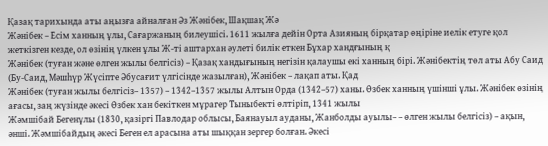Қазақ тарихында аты аңызға айналған Әз Жәнібек, Шақшақ Жә
Жәнібек – Есім ханның ұлы, Сағаржаның билеушісі. 1611 жылға дейін Орта Азияның бірқатар өңіріне иелік етуге қол жеткізген кезде, ол өзінің үлкен ұлы Ж-ті аштархан әулеті билік еткен Бұхар хандғының қ
Жәнібек (туған және өлген жылы белгісіз) – Қазақ хандығының негізін қалаушы екі ханның бірі. Жәнібектің төл аты Абу Саид (Бу-Саид, Мәшһүр Жүсіпте Әбусағит үлгісінде жазылған), Жәнібек – лақап аты. Қад
Жәнібек (туған жылы белгісіз– 1357) – 1342–1357 жылы Алтын Орда (1342–57) ханы. Өзбек ханның үшінші ұлы. Жәнібек өзінің ағасы, заң жүзінде әкесі Өзбек хан бекіткен мұрагер Тыныбекті өлтіріп, 1341 жылы
Жәмшібай Бегенұлы (1830, қазіргі Павлодар облысы, Баянауыл ауданы, Жанболды ауылы– – өлген жылы белгісіз) – ақын, әнші. Жәмшібайдың әкесі Беген ел арасына аты шыққан зергер болған. Әкесі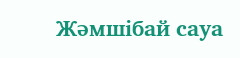Жәмшібай сауа